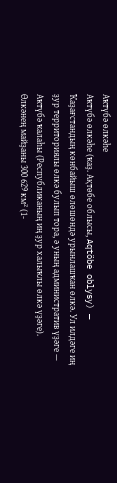Аҡтүбә өлкәһе
Аҡтүбә өлкәһе (ҡаҙ. Ақтөбе облысы, Aqtöbe oblysy) — Ҡаҙағстандың көнбайыш өлөшөндә урынлашҡан өлкә. Ул илдәге иң ҙур территориялы өлкә булып тора, ә уның административ үҙәге — Аҡтүбә ҡалаһы (Республиканың иң ҙур халыҡлы өлкә үҙәге). Өлкәнең майҙаны 300 629 км² (1-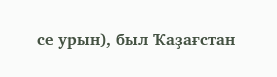се урын), был Ҡаҙағстан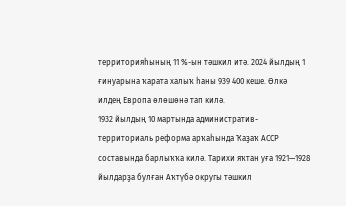территорияһының 11 %-ын тәшкил итә. 2024 йылдың 1 ғинуарына ҡарата халыҡ һаны 939 400 кеше. Өлкә илдең Европа өлөшөнә тап килә.
1932 йылдың 10 мартында административ-территориаль реформа арҡаһында Ҡаҙаҡ АССР составында барлыҡҡа килә. Тарихи яҡтан уға 1921—1928 йылдарҙа булған Аҡтүбә округы тәшкил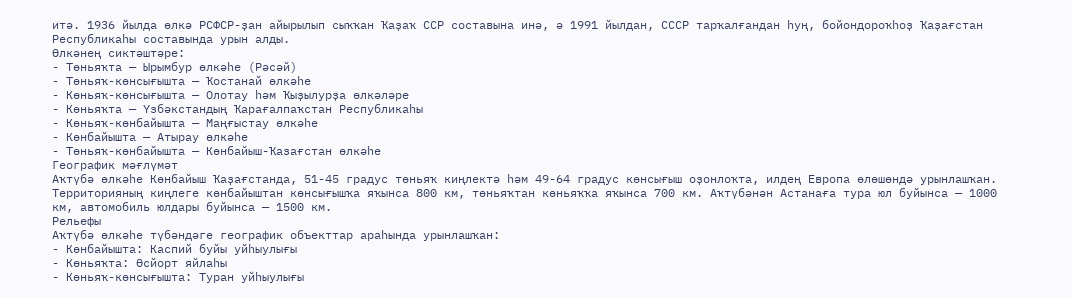итә. 1936 йылда өлкә РСФСР-ҙан айырылып сыҡҡан Ҡаҙаҡ ССР составына инә, ә 1991 йылдан, СССР тарҡалғандан һуң, бойондороҡһоҙ Ҡаҙағстан Республикаһы составында урын алды.
Өлкәнең сиктәштәре:
- Төньяҡта — Ырымбур өлкәһе (Рәсәй)
- Төньяҡ-көнсығышта — Ҡостанай өлкәһе
- Көньяҡ-көнсығышта — Олотау һәм Ҡыҙылурҙа өлкәләре
- Көньяҡта — Үзбәкстандың Ҡарағалпаҡстан Республикаһы
- Көньяҡ-көнбайышта — Маңғыстау өлкәһе
- Көнбайышта — Атырау өлкәһе
- Төньяҡ-көнбайышта — Көнбайыш-Ҡазағстан өлкәһе
Географик мәғлүмәт
Аҡтүбә өлкәһе Көнбайыш Ҡаҙағстанда, 51-45 градус төньяҡ киңлектә һәм 49-64 градус көнсығыш оҙонлоҡта, илдең Европа өлөшөндә урынлашҡан. Территорияның киңлеге көнбайыштан көнсығышҡа яҡынса 800 км, төньяҡтан көньяҡҡа яҡынса 700 км. Аҡтүбәнән Астанаға тура юл буйынса — 1000 км, автомобиль юлдары буйынса — 1500 км.
Рельефы
Аҡтүбә өлкәһе түбәндәге географик объекттар араһында урынлашҡан:
- Көнбайышта: Каспий буйы уйһыулығы
- Көньяҡта: Өсйорт яйлаһы
- Көньяҡ-көнсығышта: Туран уйһыулығы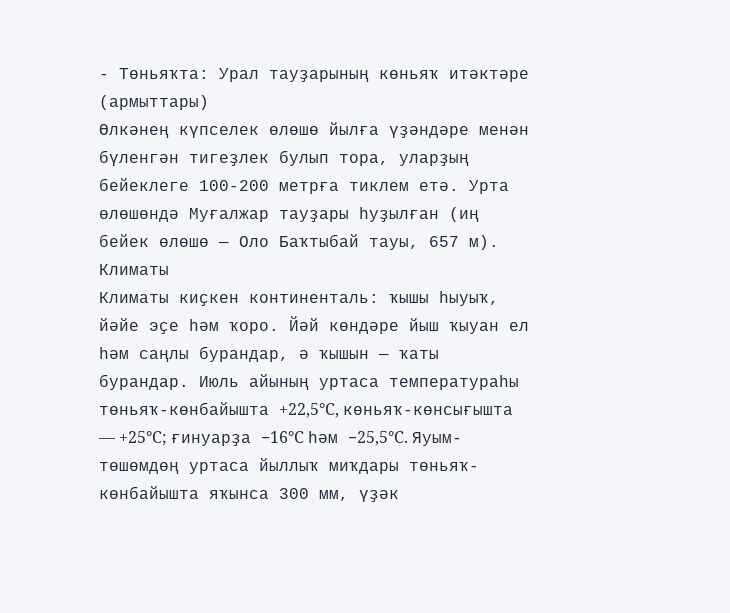- Төньяҡта: Урал тауҙарының көньяҡ итәктәре (армыттары)
Өлкәнең күпселек өлөшө йылға үҙәндәре менән бүленгән тигеҙлек булып тора, уларҙың бейеклеге 100-200 метрға тиклем етә. Урта өлөшөндә Муғалжар тауҙары һуҙылған (иң бейек өлөшө — Оло Баҡтыбай тауы, 657 м).
Климаты
Климаты киҫкен континенталь: ҡышы һыуыҡ, йәйе эҫе һәм ҡоро. Йәй көндәре йыш ҡыуан ел һәм саңлы бурандар, ә ҡышын — ҡаты бурандар. Июль айының уртаса температураһы төньяҡ-көнбайышта +22,5°C, көньяҡ-көнсығышта — +25°C; ғинуарҙа −16°C һәм −25,5°C. Яуым-төшөмдөң уртаса йыллыҡ миҡдары төньяҡ-көнбайышта яҡынса 300 мм, үҙәк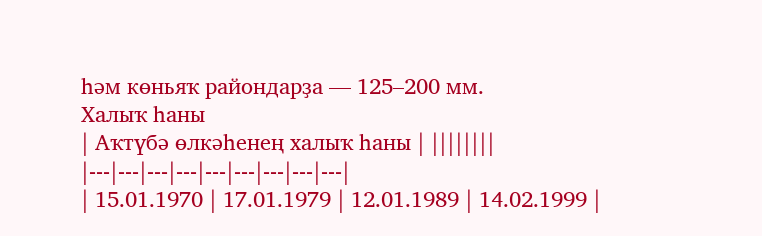һәм көньяҡ райондарҙа — 125–200 мм.
Халыҡ һаны
| Аҡтүбә өлкәһенең халыҡ һаны | ||||||||
|---|---|---|---|---|---|---|---|---|
| 15.01.1970 | 17.01.1979 | 12.01.1989 | 14.02.1999 |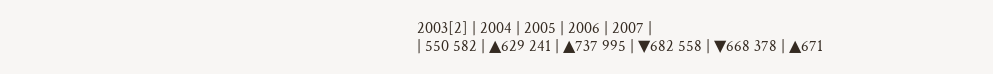2003[2] | 2004 | 2005 | 2006 | 2007 |
| 550 582 | ▲629 241 | ▲737 995 | ▼682 558 | ▼668 378 | ▲671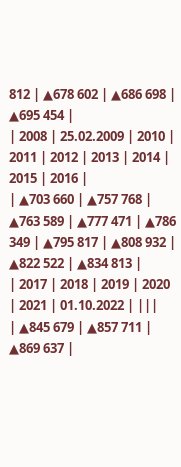812 | ▲678 602 | ▲686 698 | ▲695 454 |
| 2008 | 25.02.2009 | 2010 | 2011 | 2012 | 2013 | 2014 | 2015 | 2016 |
| ▲703 660 | ▲757 768 | ▲763 589 | ▲777 471 | ▲786 349 | ▲795 817 | ▲808 932 | ▲822 522 | ▲834 813 |
| 2017 | 2018 | 2019 | 2020 | 2021 | 01.10.2022 | |||
| ▲845 679 | ▲857 711 | ▲869 637 |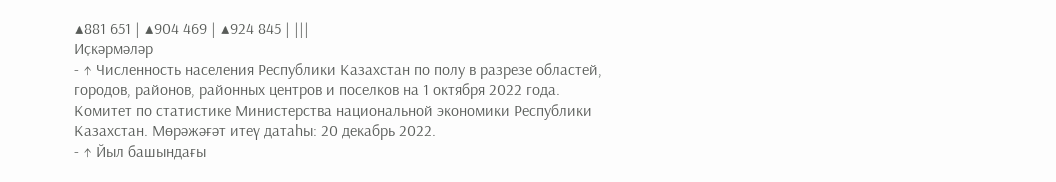▲881 651 | ▲904 469 | ▲924 845 | |||
Иҫкәрмәләр
- ↑ Численность населения Республики Казахстан по полу в разрезе областей, городов, районов, районных центров и поселков на 1 октября 2022 года. Комитет по статистике Министерства национальной экономики Республики Казахстан. Мөрәжәғәт итеү датаһы: 20 декабрь 2022.
- ↑ Йыл башындағы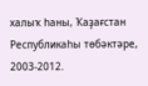халыҡ һаны, Ҡаҙағстан Республикаһы төбәктәре, 2003-2012.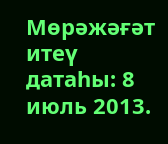Мөрәжәғәт итеү датаһы: 8 июль 2013.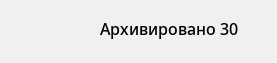Архивировано 30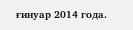ғинуар 2014 года.